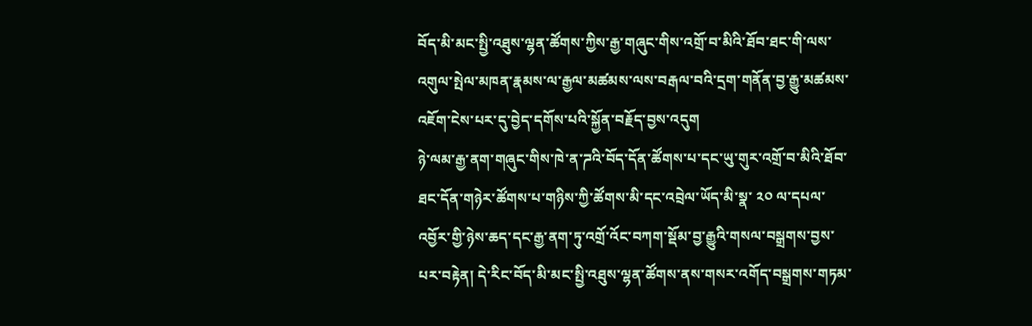བོད་མི་མང་སྤྱི་འཐུས་ལྷན་ཚོགས་ཀྱིས་རྒྱ་གཞུང་གིས་འགྲོ་བ་མིའི་ཐོབ་ཐང་གི་ལས་འགུལ་སྤེལ་མཁན་རྣམས་ལ་རྒྱལ་མཚམས་ལས་བརྒལ་བའི་དྲག་གནོན་བྱ་རྒྱུ་མཚམས་འཇོག་ངེས་པར་དུ་བྱེད་དགོས་པའི་སྐྱོན་བརྗོད་བྱས་འདུག
ཉེ་ལམ་རྒྱ་ནག་གཞུང་གིས་ཁེ་ན་ཌའི་བོད་དོན་ཚོགས་པ་དང་ཡུ་གུར་འགྲོ་བ་མིའི་ཐོབ་ཐང་དོན་གཉེར་ཚོགས་པ་གཉིས་ཀྱི་ཚོགས་མི་དང་འབྲེལ་ཡོད་མི་སྣ་ ༢༠ ལ་དཔལ་འབྱོར་གྱི་ཉེས་ཆད་དང་རྒྱ་ནག་ཏུ་འགྲོ་འོང་བཀག་སྡོམ་བྱ་རྒྱུའི་གསལ་བསྒྲགས་བྱས་པར་བརྟེན། དེ་རིང་བོད་མི་མང་སྤྱི་འཐུས་ལྷན་ཚོགས་ནས་གསར་འགོད་བསྒྲགས་གཏམ་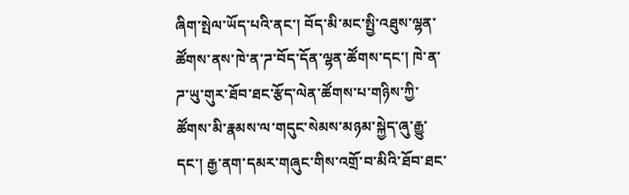ཞིག་སྤེལ་ཡོད་པའི་ནང་། བོད་མི་མང་སྤྱི་འཐུས་ལྷན་ཚོགས་ནས་ཁེ་ན་ཌ་བོད་དོན་ལྷན་ཚོགས་དང་། ཁེ་ན་ཌ་ཡུ་གུར་ཐོབ་ཐང་རྩོད་ལེན་ཚོགས་པ་གཉིས་ཀྱི་ཚོགས་མི་རྣམས་ལ་གདུང་སེམས་མཉམ་སྐྱེད་ཞུ་རྒྱུ་དང་། རྒྱ་ནག་དམར་གཞུང་གིས་འགྲོ་བ་མིའི་ཐོབ་ཐང་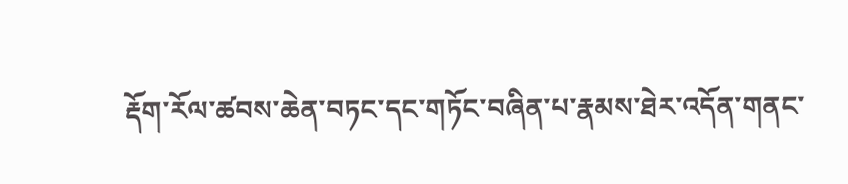རྡོག་རོལ་ཚབས་ཆེན་བཏང་དང་གཏོང་བཞིན་པ་རྣམས་ཐེར་འདོན་གནང་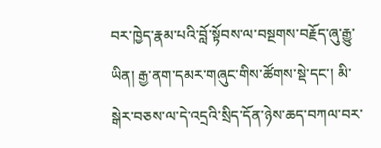བར་ཁྱེད་རྣམ་པའི་བློ་སྟོབས་ལ་བསྔགས་བརྗོད་ཞུ་རྒྱུ་ཡིན། རྒྱ་ནག་དམར་གཞུང་གིས་ཚོགས་སྡེ་དང་། མི་སྒེར་བཅས་ལ་དེ་འདྲའི་སྲིད་དོན་ཉེས་ཆད་བཀལ་བར་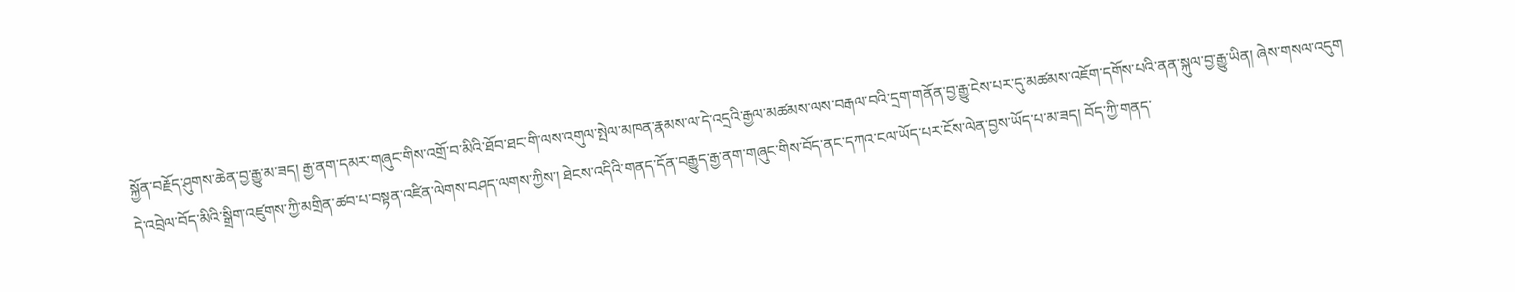སྐྱོན་བརྗོད་ཤུགས་ཆེན་བྱ་རྒྱུ་མ་ཟད། རྒྱ་ནག་དམར་གཞུང་གིས་འགྲོ་བ་མིའི་ཐོབ་ཐང་གི་ལས་འགུལ་སྤེལ་མཁན་རྣམས་ལ་དེ་འདྲའི་རྒྱལ་མཚམས་ལས་བརྒལ་བའི་དྲག་གནོན་བྱ་རྒྱུ་ངེས་པར་དུ་མཚམས་འཇོག་དགོས་པའི་ནན་སྐུལ་བྱ་རྒྱུ་ཡིན། ཞེས་གསལ་འདུག
དེ་འབྲེལ་བོད་མིའི་སྒྲིག་འཛུགས་ཀྱི་མགྲིན་ཚབ་པ་བསྟན་འཛིན་ལེགས་བཤད་ལགས་ཀྱིས་། ཐེངས་འདིའི་གནད་དོན་བརྒྱུད་རྒྱ་ནག་གཞུང་གིས་བོད་ནང་དཀའ་ངལ་ཡོད་པར་ངོས་ལེན་བྱས་ཡོད་པ་མ་ཟད། བོད་ཀྱི་གནད་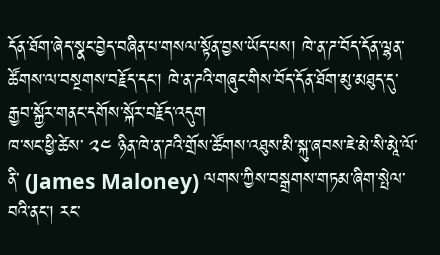དོན་ཐོག་ཞེད་སྣང་བྱེད་བཞིན་པ་གསལ་སྟོན་བྱས་ཡོད་པས། ཁེ་ན་ཌ་བོད་དོན་ལྷན་ཚོགས་ལ་བསྔགས་བརྗོད་དང་། ཁེ་ན་ཌའི་གཞུང་གིས་བོད་དོན་ཐོག་མུ་མཐུད་དུ་རྒྱབ་སྐྱོར་གནང་དགོས་སྐོར་བརྗོད་འདུག
ཁ་སང་ཕྱི་ཚེས་ ༢༤ ཉིན་ཁེ་ན་ཌའི་གྲོས་ཚོགས་འཐུས་མི་སྐུ་ཞབས་ཇེ་མེ་སི་མཱེ་ལོ་ནི་ (James Maloney) ལགས་ཀྱིས་བསྒྲགས་གཏམ་ཞིག་སྤེལ་བའི་ནང་། རང་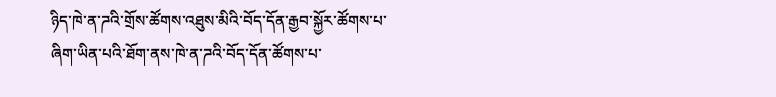ཉིད་ཁེ་ན་ཌའི་གྲོས་ཚོགས་འཐུས་མིའི་བོད་དོན་རྒྱབ་སྐྱོར་ཚོགས་པ་ཞིག་ཡིན་པའི་ཐོག་ནས་ཁེ་ན་ཌའི་བོད་དོན་ཚོགས་པ་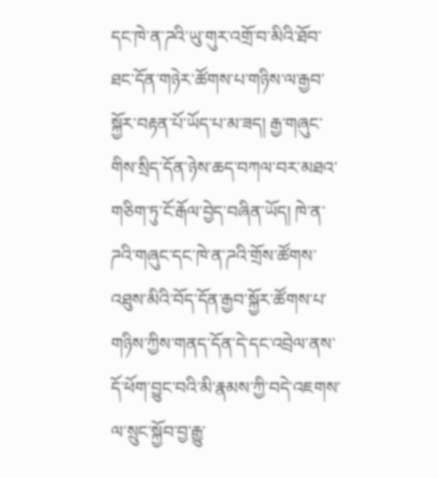དང་ཁེ་ན་ཌའི་ཡུ་གུར་འགྲོ་བ་མིའི་ཐོབ་ཐང་དོན་གཉེར་ཚོགས་པ་གཉིས་ལ་རྒྱབ་སྐྱོར་བརྟན་པོ་ཡོད་པ་མ་ཟད། རྒྱ་གཞུང་གིས་སྲིད་དོན་ཉེས་ཆད་བཀལ་བར་མཐའ་གཅིག་ཏུ་ངོ་རྒོལ་བྱེད་བཞིན་ཡོད། ཁེ་ན་ཌའི་གཞུང་དང་ཁེ་ན་ཌའི་གྲོས་ཚོགས་འཐུས་མིའི་བོད་དོན་རྒྱབ་སྐྱོར་ཚོགས་པ་གཉིས་ཀྱིས་གནད་དོན་དེ་དང་འབྲེལ་ནས་དོ་ཕོག་བྱུང་བའི་མི་རྣམས་ཀྱི་བདེ་འཇགས་ལ་སྲུང་སྐྱོབ་བྱ་རྒྱུ་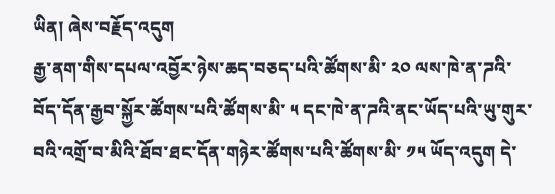ཡིན། ཞེས་བརྗོད་འདུག
རྒྱ་ནག་གིས་དཔལ་འབྱོར་ཉེས་ཆད་བཅད་པའི་ཚོགས་མི་ ༢༠ ལས་ཁེ་ན་ཌའི་བོད་དོན་རྒྱབ་སྐྱོར་ཚོགས་པའི་ཚོགས་མི་ ༥ དང་ཁེ་ན་ཌའི་ནང་ཡོད་པའི་ཡུ་གུར་བའི་འགྲོ་བ་མིའི་ཐོབ་ཐང་དོན་གཉེར་ཚོགས་པའི་ཚོགས་མི་ ༡༥ ཡོད་འདུག དེ་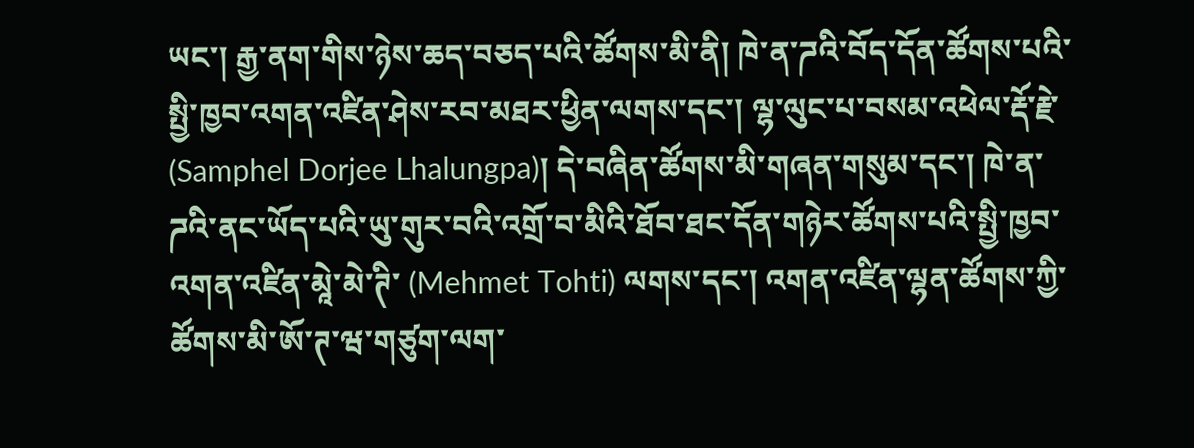ཡང་། རྒྱ་ནག་གིས་ཉེས་ཆད་བཅད་པའི་ཚོགས་མི་ནི། ཁེ་ན་ཌའི་བོད་དོན་ཚོགས་པའི་སྤྱི་ཁྱབ་འགན་འཛིན་ཤེས་རབ་མཐར་ཕྱིན་ལགས་དང་། ལྷ་ལུང་པ་བསམ་འཕེལ་རྡོ་རྗེ་ (Samphel Dorjee Lhalungpa)། དེ་བཞིན་ཚོགས་མི་གཞན་གསུམ་དང་། ཁེ་ན་ཌའི་ནང་ཡོད་པའི་ཡུ་གུར་བའི་འགྲོ་བ་མིའི་ཐོབ་ཐང་དོན་གཉེར་ཚོགས་པའི་སྤྱི་ཁྱབ་འགན་འཛིན་མཱེ་མེ་ཊི་ (Mehmet Tohti) ལགས་དང་། འགན་འཛིན་ལྷན་ཚོགས་ཀྱི་ཚོགས་མི་ཨོ་ཊ་ཝ་གཙུག་ལག་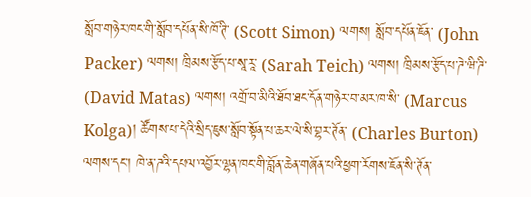སློབ་གཉེར་ཁང་གི་སློབ་དཔོན་སི་ཁོ་ཊི་ (Scott Simon) ལགས། སློབ་དཔོན་ཇོན་ (John Packer) ལགས། ཁྲིམས་རྩོད་པ་སཱ་རཱ་ (Sarah Teich) ལགས། ཁྲིམས་རྩོད་པ་ཌེ་ཝི་ཌི་ (David Matas) ལགས། འགྲོ་བ་མིའི་ཐོབ་ཐང་དོན་གཉེར་བ་མར་ཁ་སི་ (Marcus Kolga)། ཚོགས་པ་དེའི་སྲིད་ཇུས་སློབ་སྟོན་པ་ཆར་ལེ་སི་བྷར་ཊོན་ (Charles Burton) ལགས་དང་། ཁེ་ན་ཌའི་དཔལ་འབྱོར་ལྷན་ཁང་གི་བློན་ཆེན་གཞོན་པའི་ཕྱག་རོགས་ཇོན་སི་ཊོན་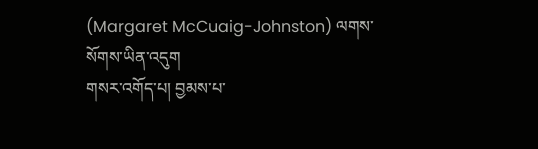(Margaret McCuaig-Johnston) ལགས་སོགས་ཡིན་འདུག
གསར་འགོད་པ། བྱམས་པ་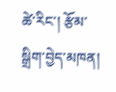ཚེ་རིང་། རྩོམ་སྒྲིག་བྱེད་མཁན།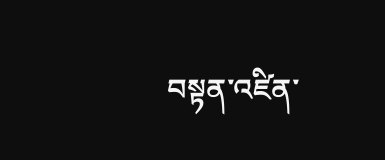བསྟན་འཛིན་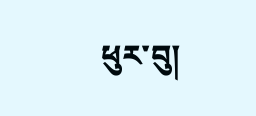ཕུར་བུ།